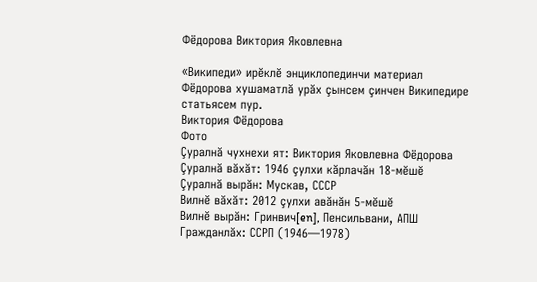Фёдорова Виктория Яковлевна

«Википеди» ирĕклĕ энциклопединчи материал
Фёдорова хушаматлă урăх çынсем çинчен Википедире статьясем пур.
Виктория Фёдорова
Фото
Çуралнă чухнехи ят: Виктория Яковлевна Фёдорова
Çуралнă вăхăт: 1946 çулхи кăрлачăн 18-мĕшĕ
Çуралнă вырăн: Мускав, СССР
Вилнĕ вăхăт: 2012 çулхи авăнăн 5-мĕшĕ
Вилнĕ вырăн: Гринвич[en], Пенсильвани, АПШ
Гражданлăх: ССРП (1946—1978)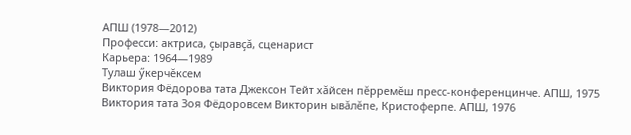АПШ (1978—2012)
Професси: актриса, çыравçă, сценарист
Карьера: 1964—1989
Тулаш ӳкерчĕксем
Виктория Фёдорова тата Джексон Тейт хăйсен пĕрремĕш пресс-конференцинче. АПШ, 1975
Виктория тата Зоя Фёдоровсем Викторин ывăлĕпе, Кристоферпе. АПШ, 1976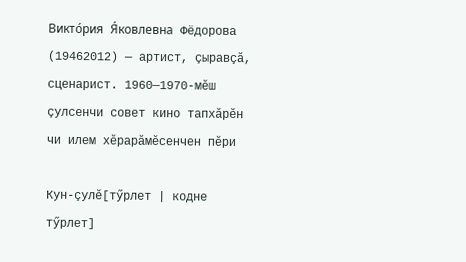Викто́рия Я́ковлевна Фёдорова (19462012) — артист, çыравçă, сценарист. 1960—1970-мĕш çулсенчи совет кино тапхăрĕн чи илем хĕрарăмĕсенчен пĕри

Кун-çулĕ[тӳрлет | кодне тӳрлет]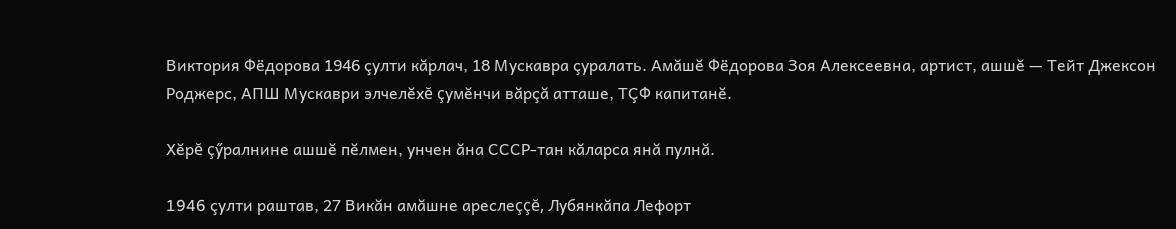Виктория Фёдорова 1946 çулти кăрлач, 18 Мускавра çуралать. Амăшĕ Фёдорова Зоя Алексеевна, артист, ашшĕ — Тейт Джексон Роджерс, АПШ Мускаври элчелĕхĕ çумĕнчи вăрçă атташе, ТÇФ капитанĕ.

Хĕрĕ çӳралнине ашшĕ пĕлмен, унчен ăна СССР-тан кăларса янă пулнă.

1946 çулти раштав, 27 Викăн амăшне ареслеççĕ, Лубянкăпа Лефорт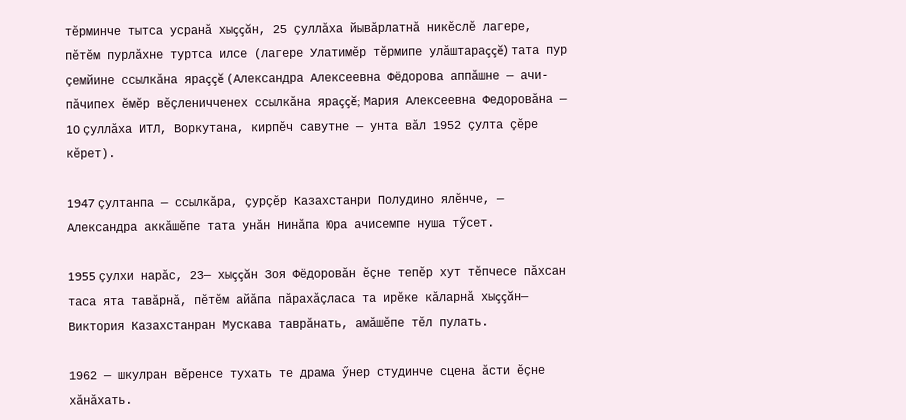тĕрминче тытса усранă хыççăн, 25 çуллăха йывăрлатнă никĕслĕ лагере, пĕтĕм пурлăхне туртса илсе (лагере Улатимĕр тĕрмипе улăштараççĕ) тата пур çемйине ссылкăна яраççĕ (Александра Алексеевна Фёдорова аппăшне — ачи-пăчипех ĕмĕр вĕçленичченех ссылкăна яраççĕ; Мария Алексеевна Федоровăна — 10 çуллăха ИТЛ, Воркутана, кирпĕч савутне — унта вăл 1952 çулта çĕре кĕрет).

1947 çултанпа — ссылкăра, çурçĕр Казахстанри Полудино ялĕнче, — Александра аккăшĕпе тата унăн Нинăпа Юра ачисемпе нуша тӳсет.

1955 çулхи нарăс, 23— хыççăн Зоя Фёдоровăн ĕçне тепĕр хут тĕпчесе пăхсан таса ята тавăрнă, пĕтĕм айăпа пăрахăçласа та ирĕке кăларнă хыççăн— Виктория Казахстанран Мускава таврăнать, амăшĕпе тĕл пулать.

1962 — шкулран вĕренсе тухать те драма ӳнер студинче сцена ăсти ĕçне хăнăхать.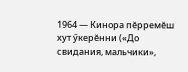1964 — Кинора пĕрремĕш хут ӳкерĕнни («До свидания, мальчики»,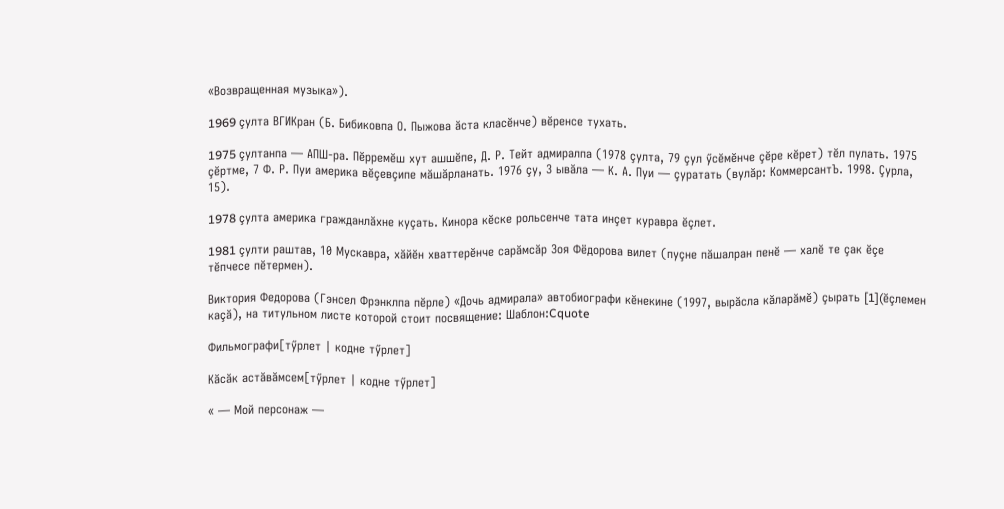«Возвращенная музыка»).

1969 çулта ВГИКран (Б. Бибиковпа О. Пыжова ăста класĕнче) вĕренсе тухать.

1975 çултанпа — АПШ-ра. Пĕрремĕш хут ашшĕпе, Д. Р. Тейт адмиралпа (1978 çулта, 79 çул ӳсĕмĕнче çĕре кĕрет) тĕл пулать. 1975 çĕртме, 7 Ф. Р. Пуи америка вĕçевçипе мăшăрланать. 1976 çу, 3 ывăла — К. А. Пуи — çуратать (вулăр: КоммерсантЪ. 1998. Çурла, 15).

1978 çулта америка гражданлăхне куçать. Кинора кĕске рольсенче тата инçет куравра ĕçлет.

1981 çулти раштав, 10 Мускавра, хăйĕн хваттерĕнче сарăмсăр Зоя Фёдорова вилет (пуçне пăшалран пенĕ — халĕ те çак ĕçе тĕпчесе пĕтермен).

Виктория Федорова (Гэнсел Фрэнклпа пĕрле) «Дочь адмирала» автобиографи кĕнекине (1997, вырăсла кăларăмĕ) çырать [1](ĕçлемен каçă), на титульном листе которой стоит посвящение: Шаблон:Cquote

Фильмографи[тӳрлет | кодне тӳрлет]

Кăсăк астăвăмсем[тӳрлет | кодне тӳрлет]

« — Мой персонаж —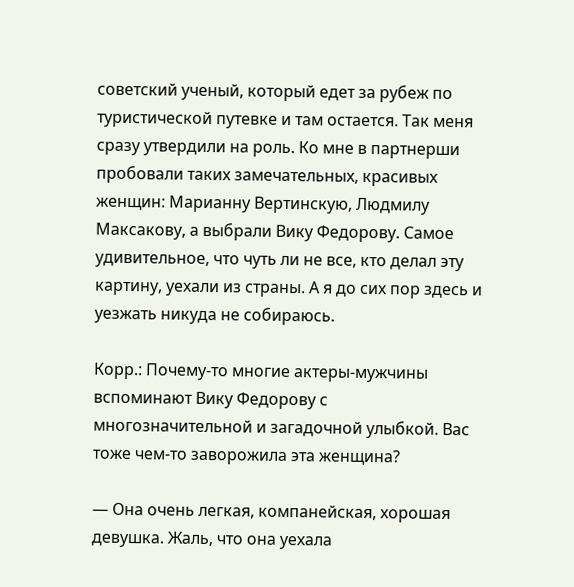советский ученый, который едет за рубеж по туристической путевке и там остается. Так меня сразу утвердили на роль. Ко мне в партнерши пробовали таких замечательных, красивых женщин: Марианну Вертинскую, Людмилу Максакову, а выбрали Вику Федорову. Самое удивительное, что чуть ли не все, кто делал эту картину, уехали из страны. А я до сих пор здесь и уезжать никуда не собираюсь.

Корр.: Почему-то многие актеры-мужчины вспоминают Вику Федорову с многозначительной и загадочной улыбкой. Вас тоже чем-то заворожила эта женщина?

— Она очень легкая, компанейская, хорошая девушка. Жаль, что она уехала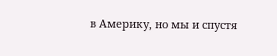в Америку, но мы и спустя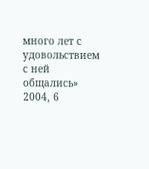много лет с удовольствием с ней общались» 2004, 6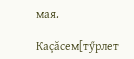мая.

Каçăсем[тӳрлет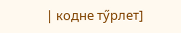| кодне тӳрлет]